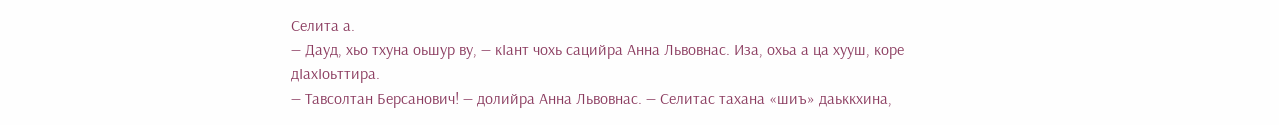Селита а.
— Дауд, хьо тхуна оьшур ву, — кIант чохь сацийра Анна Львовнас. Иза, охьа а ца хууш, коре дIахIоьттира.
— Тавсолтан Берсанович! — долийра Анна Львовнас. — Селитас тахана «шиъ» даьккхина,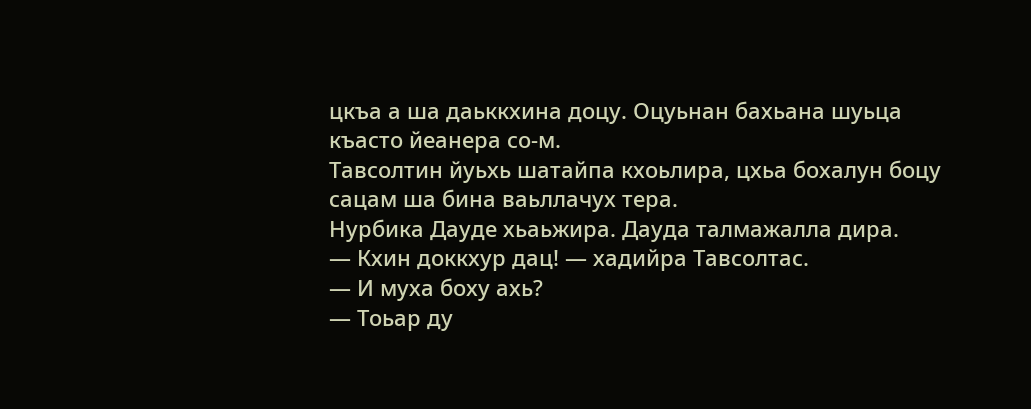цкъа а ша даьккхина доцу. Оцуьнан бахьана шуьца къасто йеанера со-м.
Тавсолтин йуьхь шатайпа кхоьлира, цхьа бохалун боцу сацам ша бина ваьллачух тера.
Нурбика Дауде хьаьжира. Дауда талмажалла дира.
— Кхин доккхур дац! — хадийра Тавсолтас.
— И муха боху ахь?
— Тоьар ду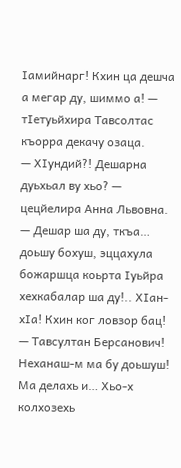Iамийнарг! Кхин ца дешча а мегар ду, шиммо а! — тIетуьйхира Тавсолтас къорра декачу озаца.
— ХIундий?! Дешарна дуьхьал ву хьо? — цецйелира Анна Львовна.
— Дешар ша ду, ткъа… доьшу бохуш, эццахула божаршца коьрта Iуьйра хехкабалар ша ду!.. ХIан-хIа! Кхин ког ловзор бац!
— Тавсултан Берсанович! Неханаш-м ма бу доьшуш! Ма делахь и… Хьо-х колхозехь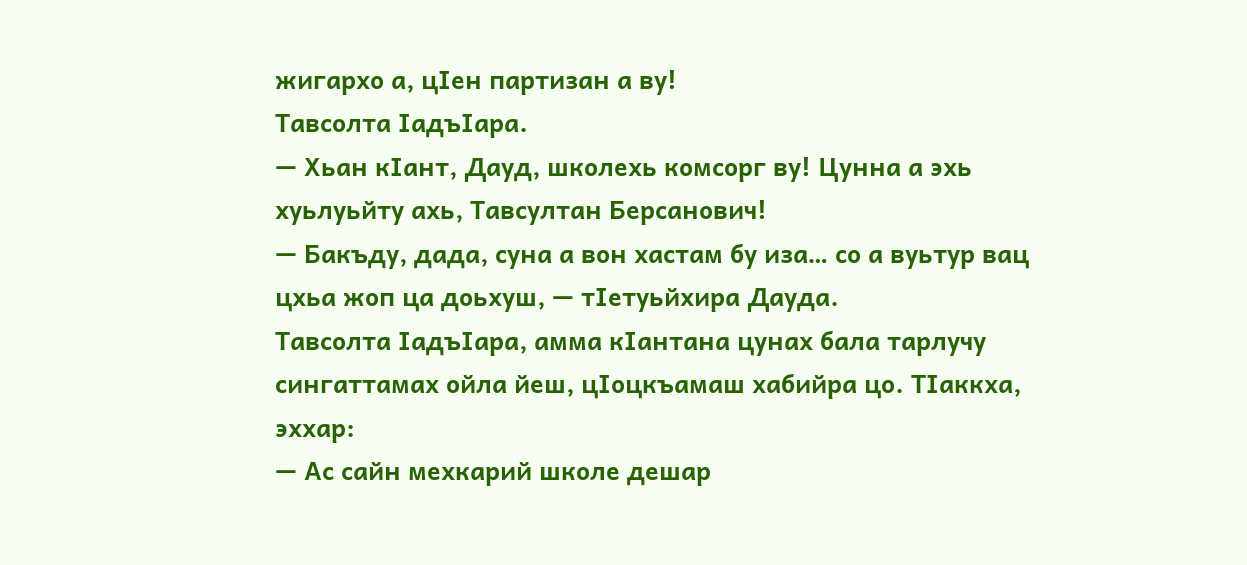жигархо а, цIен партизан а ву!
Тавсолта IадъIара.
— Хьан кIант, Дауд, школехь комсорг ву! Цунна а эхь хуьлуьйту ахь, Тавсултан Берсанович!
— Бакъду, дада, суна а вон хастам бу иза… со а вуьтур вац цхьа жоп ца доьхуш, — тIетуьйхира Дауда.
Тавсолта IадъIара, амма кIантана цунах бала тарлучу сингаттамах ойла йеш, цIоцкъамаш хабийра цо. ТIаккха, эххар:
— Ас сайн мехкарий школе дешар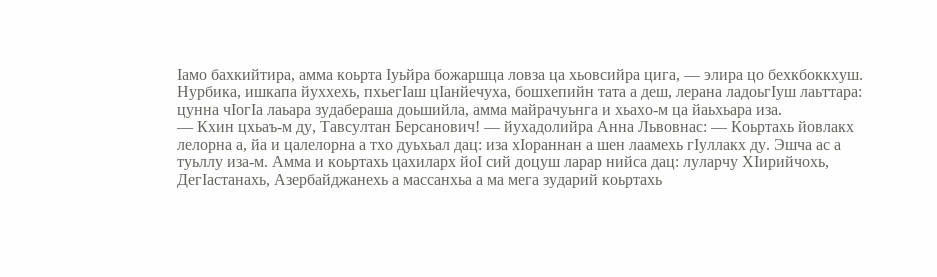Iамо бахкийтира, амма коьрта Iуьйра божаршца ловза ца хьовсийра цига, — элира цо бехкбоккхуш.
Нурбика, ишкапа йуххехь, пхьегIаш цIанйечуха, бошхепийн тата а деш, лерана ладоьгIуш лаьттара: цунна чIогIа лаьара зудабераша доьшийла, амма майрачуьнга и хьахо-м ца йаьхьара иза.
— Кхин цхьаъ-м ду, Тавсултан Берсанович! — йухадолийра Анна Львовнас: — Коьртахь йовлакх лелорна а, йа и цалелорна а тхо дуьхьал дац: иза хIораннан а шен лаамехь гIуллакх ду. Эшча ас а туьллу иза-м. Амма и коьртахь цахиларх йоI сий доцуш ларар нийса дац: луларчу ХIирийчохь, ДегIастанахь, Азербайджанехь а массанхьа а ма мега зударий коьртахь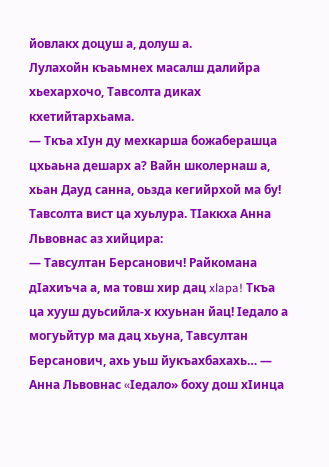йовлакх доцуш а, долуш а.
Лулахойн къаьмнех масалш далийра хьехархочо, Тавсолта диках кхетийтархьама.
— Ткъа хIун ду мехкарша божаберашца цхьаьна дешарх а? Вайн школернаш а, хьан Дауд санна, оьзда кегийрхой ма бу!
Тавсолта вист ца хуьлура. ТIаккха Анна Львовнас аз хийцира:
— Тавсултан Берсанович! Райкомана дIахиъча а, ма товш хир дац xlapa! Ткъа ца хууш дуьсийла-х кхуьнан йац! Iедало а могуьйтур ма дац хьуна, Тавсултан Берсанович, ахь уьш йукъахбахахь… — Анна Львовнас «Iедало» боху дош хIинца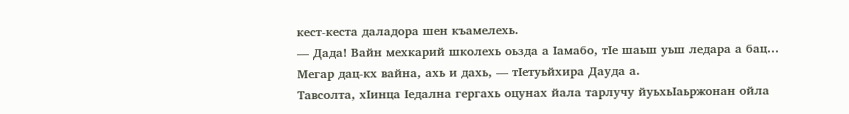кест-кеста даладора шен къамелехь.
— Дада! Вайн мехкарий школехь оьзда а Iамабо, тIе шаьш уьш ледара а бац… Мегар дац-кх вайна, ахь и дахь, — тIетуьйхира Дауда а.
Тавсолта, хIинца Iедална гергахь оцунах йала тарлучу йуьхьIаьржонан ойла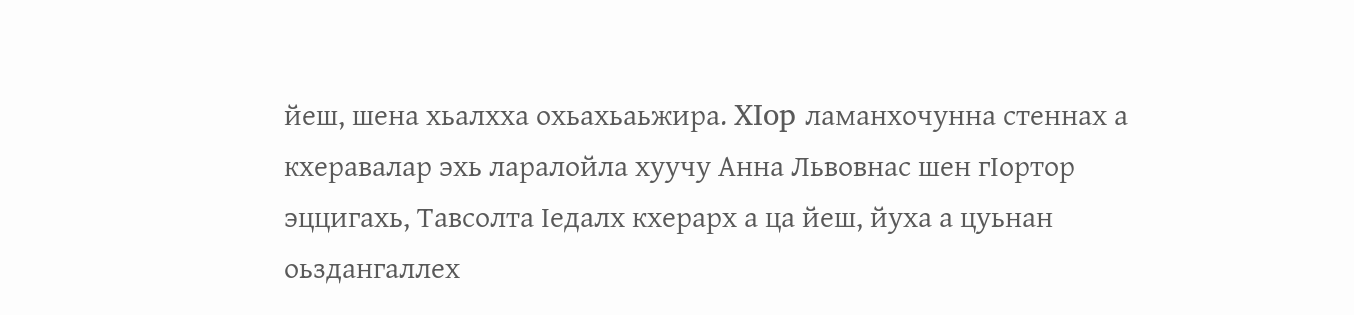йеш, шена хьалхха охьахьаьжира. XIop ламанхочунна стеннах а кхеравалар эхь ларалойла хуучу Анна Львовнас шен гIортор эццигахь, Тавсолта Iедалх кхерарх а ца йеш, йуха а цуьнан оьздангаллех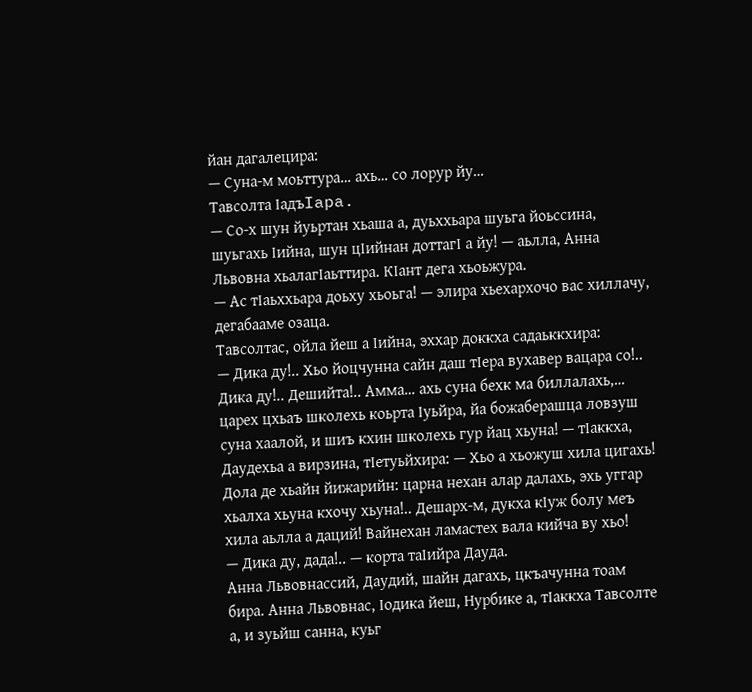йан дагалецира:
— Суна-м моьттура… ахь… со лорур йу…
Тавсолта IадъIapa.
— Со-х шун йуьртан хьаша а, дуьххьара шуьга йоьссина, шуьгахь Iийна, шун цIийнан доттагI а йу! — аьлла, Анна Львовна хьалагIаьттира. КIант дега хьоьжура.
— Ас тIаьххьара доьху хьоьга! — элира хьехархочо вас хиллачу, дегабааме озаца.
Тавсолтас, ойла йеш а Iийна, эххар доккха садаьккхира:
— Дика ду!.. Хьо йоцчунна сайн даш тIера вухавер вацара со!.. Дика ду!.. Дешийта!.. Амма… ахь суна бехк ма биллалахь,… царех цхьаъ школехь коьрта Iуьйра, йа божаберашца ловзуш суна хаалой, и шиъ кхин школехь гур йац хьуна! — тIаккха, Даудехьа а вирзина, тIетуьйхира: — Хьо а хьожуш хила цигахь! Дола де хьайн йижарийн: царна нехан алар далахь, эхь уггар хьалха хьуна кхочу хьуна!.. Дешарх-м, дукха кIуж болу меъ хила аьлла а даций! Вайнехан ламастех вала кийча ву хьо!
— Дика ду, дада!.. — корта таIийра Дауда.
Анна Львовнассий, Даудий, шайн дагахь, цкъачунна тоам бира. Анна Львовнас, Iодика йеш, Нурбике а, тIаккха Тавсолте а, и зуьйш санна, куьг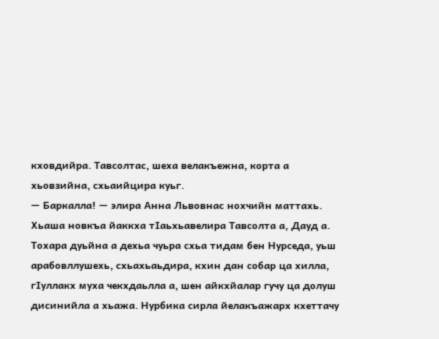кховдийра. Тавсолтас, шеха велакъежна, корта а хьовзийна, схьаийцира куьг.
— Баркалла! — элира Анна Львовнас нохчийн маттахь.
Хьаша новкъа йаккха тIаьхьавелира Тавсолта а, Дауд а. Тохара дуьйна а дехьа чуьра схьа тидам бен Нурседа, уьш арабовллушехь, схьахьаьдира, кхин дан собар ца хилла, гIуллакх муха чекхдаьлла а, шен айкхйалар гучу ца долуш дисинийла а хьажа. Нурбика сирла йелакъажарх кхеттачу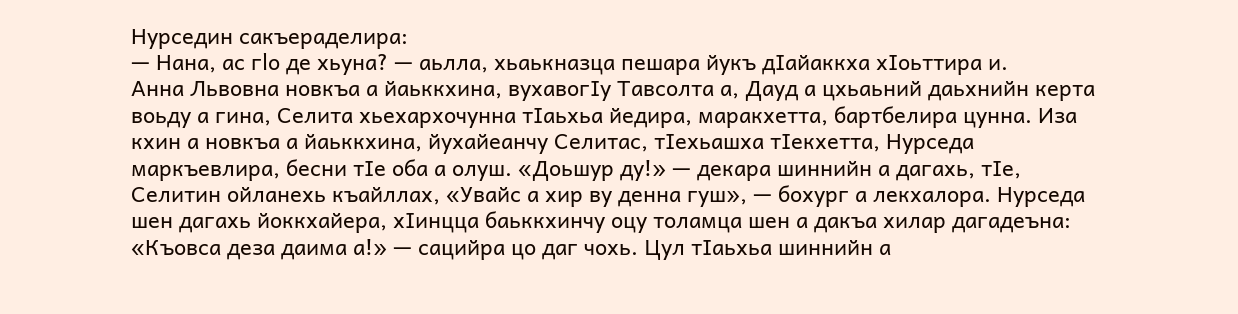Нурседин сакъераделира:
— Нана, ас гlo де хьуна? — аьлла, хьаькназца пешара йукъ дIайаккха хIоьттира и.
Анна Львовна новкъа а йаьккхина, вухавогIу Тавсолта а, Дауд а цхьаьний даьхнийн керта воьду а гина, Селита хьехархочунна тIаьхьа йедира, маракхетта, бартбелира цунна. Иза кхин а новкъа а йаьккхина, йухайеанчу Селитас, тIехьашха тIекхетта, Нурседа маркъевлира, бесни тIе оба а олуш. «Доьшур ду!» — декара шиннийн а дагахь, тIе, Селитин ойланехь къайллах, «Увайс а хир ву денна гуш», — бохург а лекхалора. Нурседа шен дагахь йоккхайера, хIинцца баьккхинчу оцу толамца шен а дакъа хилар дагадеъна: «Къовса деза даима а!» — сацийра цо даг чохь. Цул тIаьхьа шиннийн а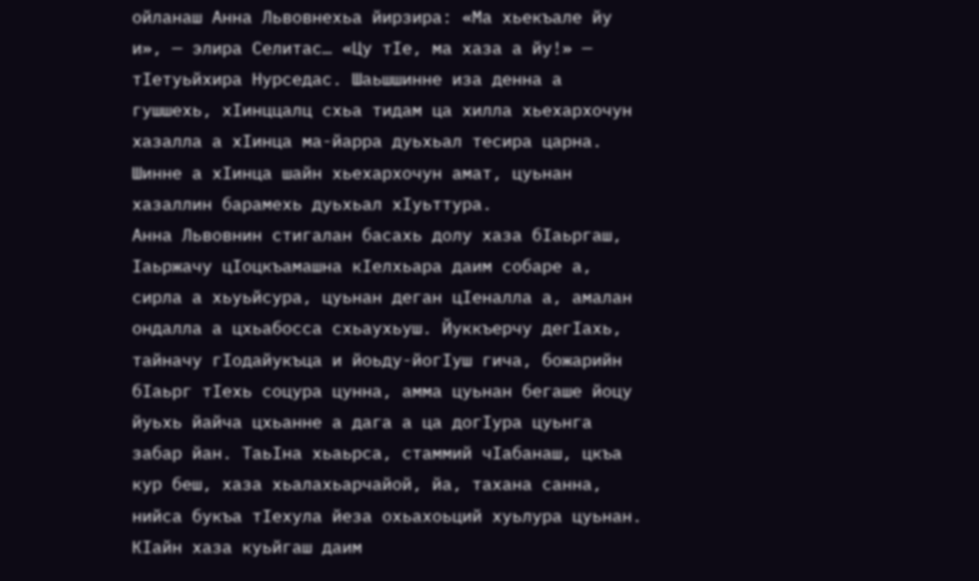ойланаш Анна Львовнехьа йирзира: «Ма хьекъале йу и», — элира Селитас… «Цу тIе, ма хаза а йу!» — тIетуьйхира Нурседас. Шаьшшинне иза денна а гушшехь, хIинццалц схьа тидам ца хилла хьехархочун хазалла а хIинца ма-йарра дуьхьал тесира царна. Шинне а хIинца шайн хьехархочун амат, цуьнан хазаллин барамехь дуьхьал хIуьттура.
Анна Львовнин стигалан басахь долу хаза бIаьргаш, Iаьржачу цIоцкъамашна кIелхьара даим собаре а, сирла а хьуьйсура, цуьнан деган цIеналла а, амалан ондалла а цхьабосса схьаухьуш. Йуккъерчу дегIахь, тайначу гIодайукъца и йоьду-йогIуш гича, божарийн бIаьрг тIехь соцура цунна, амма цуьнан бегаше йоцу йуьхь йайча цхьанне а дага а ца догIура цуьнга забар йан. ТаьIна хьаьрса, стаммий чIабанаш, цкъа кур беш, хаза хьалахьарчайой, йа, тахана санна, нийса букъа тIехула йеза охьахоьций хуьлура цуьнан. КIайн хаза куьйгаш даим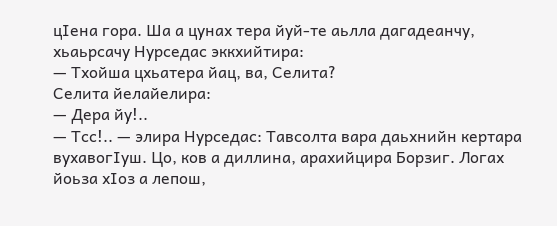цIена гора. Ша а цунах тера йуй-те аьлла дагадеанчу, хьаьрсачу Нурседас эккхийтира:
— Тхойша цхьатера йац, ва, Селита?
Селита йелайелира:
— Дера йу!..
— Тсс!.. — элира Нурседас: Тавсолта вара даьхнийн кертара вухавогIуш. Цо, ков а диллина, арахийцира Борзиг. Логах йоьза хIоз а лепош,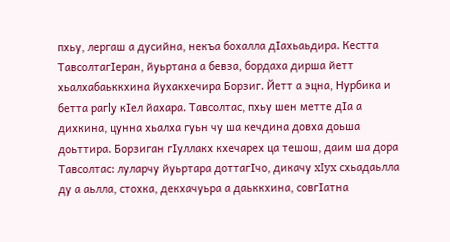пхьу, лергаш а дусийна, некъа бохалла дIахьаьдира. Кестта ТавсолтагIеран, йуьртана а бевза, бордаха дирша йетт хьалхабаьккхина йухакхечира Борзиг. Йетт а эцна, Нурбика и бетта paгly кIел йахара. Тавсолтас, пхьу шен метте дIа а дихкина, цунна хьалха гуьн чу ша кечдина довха доьша доьттира. Борзиган гIуллакх кхечарех ца тешош, даим ша дора Тавсолтас: луларчу йуьртара доттагIчо, дикачу xIyx схьадаьлла ду а аьлла, стохка, декхачуьра а даьккхина, совгIатна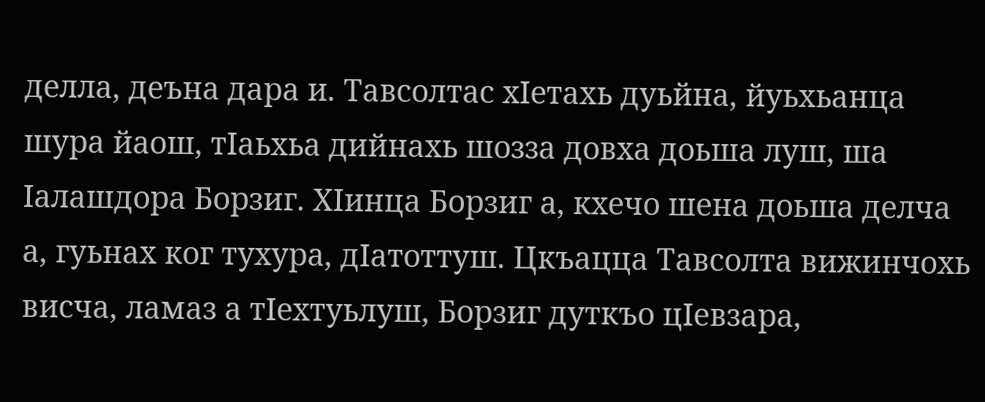делла, деъна дара и. Тавсолтас хIетахь дуьйна, йуьхьанца шура йаош, тIаьхьа дийнахь шозза довха доьша луш, ша Iалашдора Борзиг. ХIинца Борзиг а, кхечо шена доьша делча а, гуьнах ког тухура, дIатоттуш. Цкъацца Тавсолта вижинчохь висча, ламаз а тIехтуьлуш, Борзиг дуткъо цIевзара,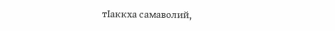тIаккха самаволий,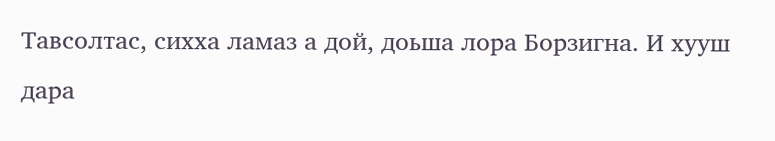Тавсолтас, сихха ламаз а дой, доьша лора Борзигна. И хууш дара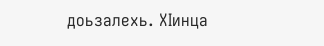доьзалехь. ХIинца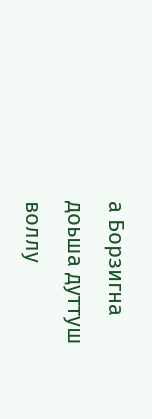а Борзигна доьша дуттуш воллу